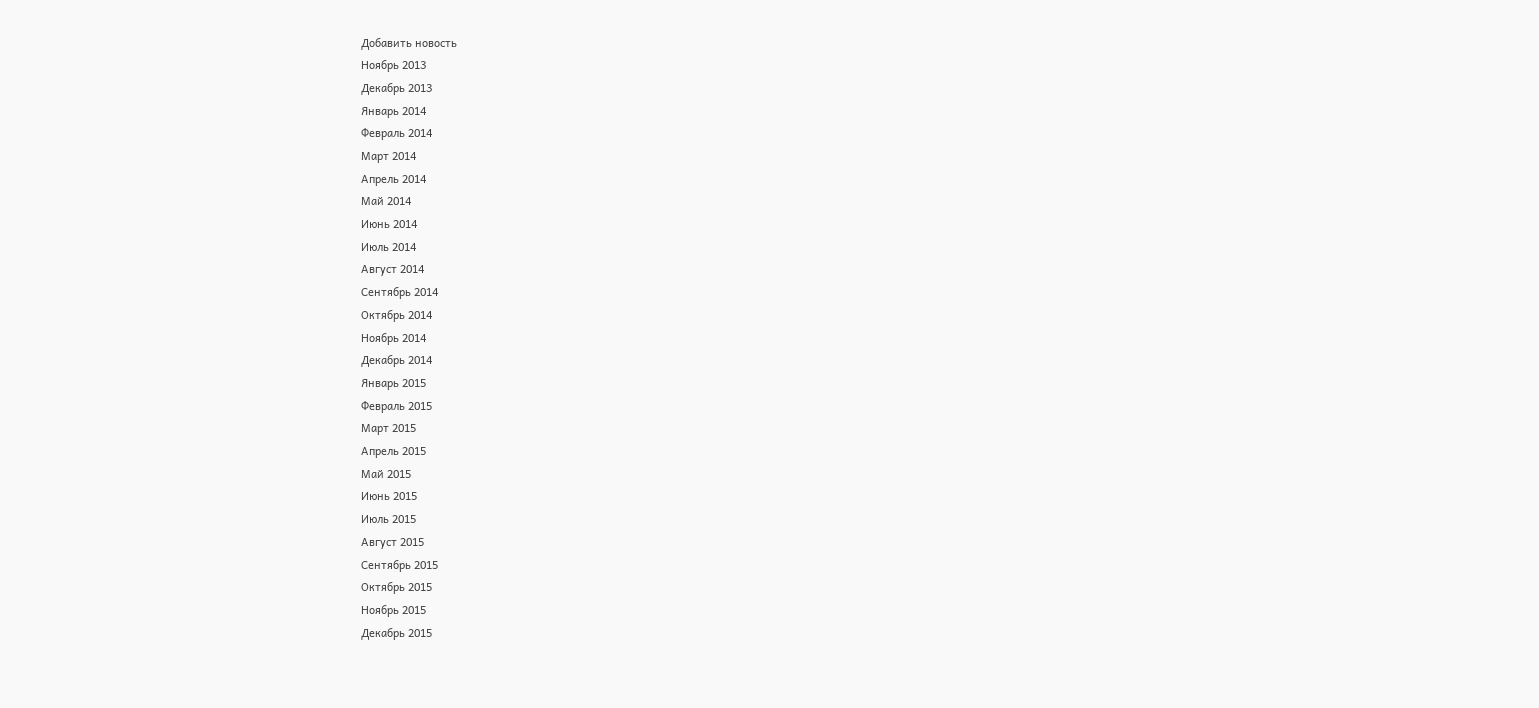Добавить новость
Ноябрь 2013
Декабрь 2013
Январь 2014
Февраль 2014
Март 2014
Апрель 2014
Май 2014
Июнь 2014
Июль 2014
Август 2014
Сентябрь 2014
Октябрь 2014
Ноябрь 2014
Декабрь 2014
Январь 2015
Февраль 2015
Март 2015
Апрель 2015
Май 2015
Июнь 2015
Июль 2015
Август 2015
Сентябрь 2015
Октябрь 2015
Ноябрь 2015
Декабрь 2015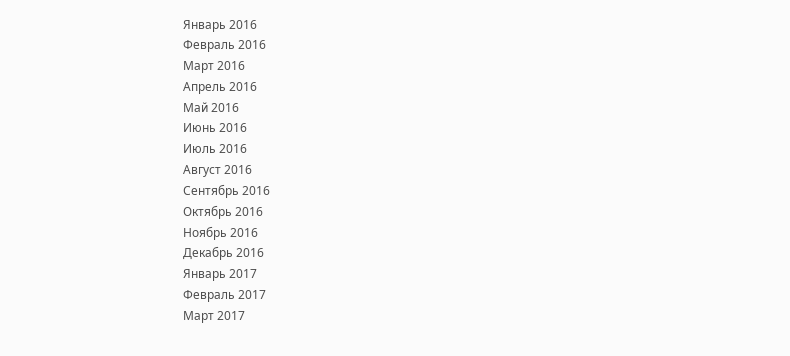Январь 2016
Февраль 2016
Март 2016
Апрель 2016
Май 2016
Июнь 2016
Июль 2016
Август 2016
Сентябрь 2016
Октябрь 2016
Ноябрь 2016
Декабрь 2016
Январь 2017
Февраль 2017
Март 2017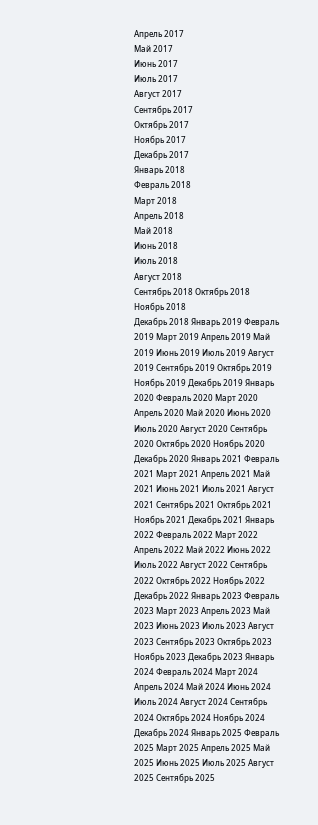Апрель 2017
Май 2017
Июнь 2017
Июль 2017
Август 2017
Сентябрь 2017
Октябрь 2017
Ноябрь 2017
Декабрь 2017
Январь 2018
Февраль 2018
Март 2018
Апрель 2018
Май 2018
Июнь 2018
Июль 2018
Август 2018
Сентябрь 2018 Октябрь 2018
Ноябрь 2018
Декабрь 2018 Январь 2019 Февраль 2019 Март 2019 Апрель 2019 Май 2019 Июнь 2019 Июль 2019 Август 2019 Сентябрь 2019 Октябрь 2019 Ноябрь 2019 Декабрь 2019 Январь 2020 Февраль 2020 Март 2020 Апрель 2020 Май 2020 Июнь 2020 Июль 2020 Август 2020 Сентябрь 2020 Октябрь 2020 Ноябрь 2020 Декабрь 2020 Январь 2021 Февраль 2021 Март 2021 Апрель 2021 Май 2021 Июнь 2021 Июль 2021 Август 2021 Сентябрь 2021 Октябрь 2021 Ноябрь 2021 Декабрь 2021 Январь 2022 Февраль 2022 Март 2022 Апрель 2022 Май 2022 Июнь 2022 Июль 2022 Август 2022 Сентябрь 2022 Октябрь 2022 Ноябрь 2022 Декабрь 2022 Январь 2023 Февраль 2023 Март 2023 Апрель 2023 Май 2023 Июнь 2023 Июль 2023 Август 2023 Сентябрь 2023 Октябрь 2023 Ноябрь 2023 Декабрь 2023 Январь 2024 Февраль 2024 Март 2024 Апрель 2024 Май 2024 Июнь 2024 Июль 2024 Август 2024 Сентябрь 2024 Октябрь 2024 Ноябрь 2024 Декабрь 2024 Январь 2025 Февраль 2025 Март 2025 Апрель 2025 Май 2025 Июнь 2025 Июль 2025 Август 2025 Сентябрь 2025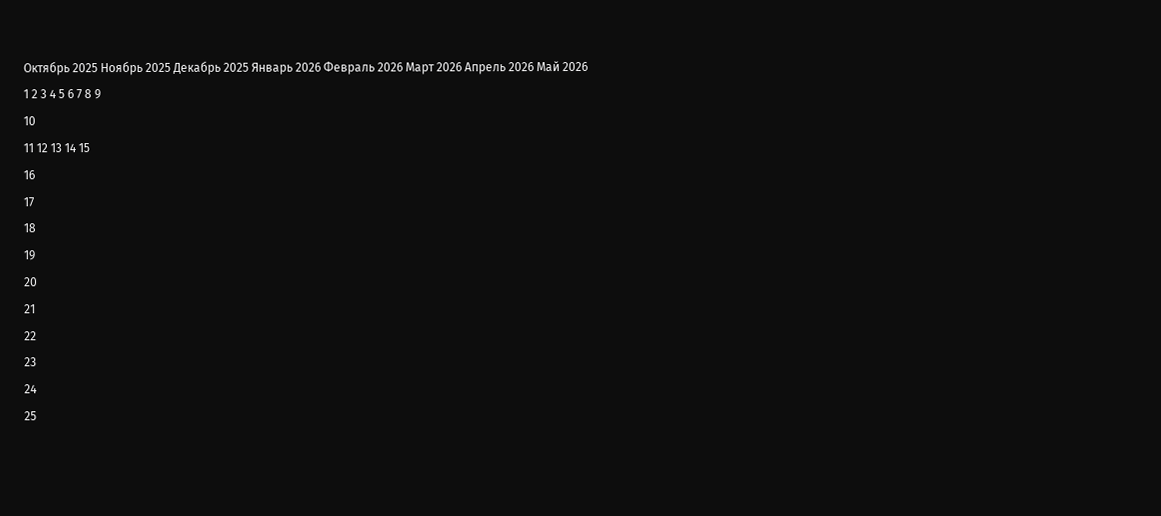Октябрь 2025 Ноябрь 2025 Декабрь 2025 Январь 2026 Февраль 2026 Март 2026 Апрель 2026 Май 2026
1 2 3 4 5 6 7 8 9
10
11 12 13 14 15
16
17
18
19
20
21
22
23
24
25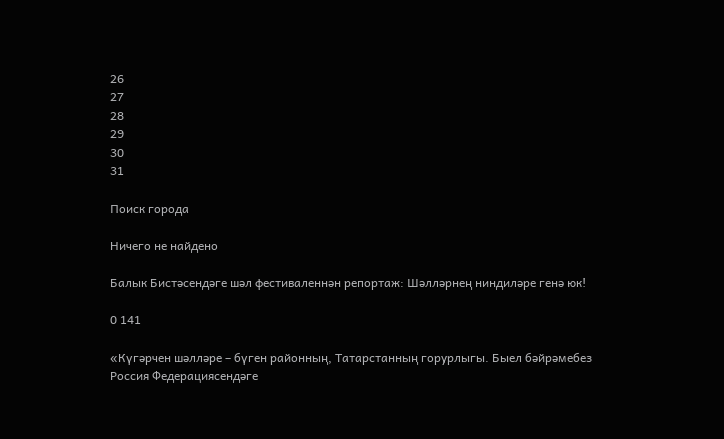26
27
28
29
30
31

Поиск города

Ничего не найдено

Балык Бистәсендәге шәл фестиваленнән репортаж: Шәлләрнең ниндиләре генә юк!

0 141

«Күгәрчен шәлләре – бүген районның, Татарстанның горурлыгы. Быел бәйрәмебез Россия Федерациясендәге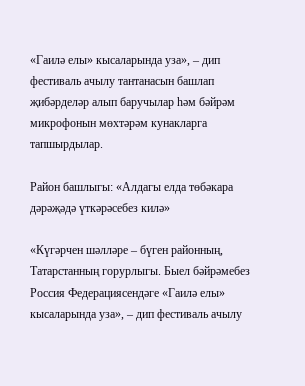«Гаилә елы» кысаларында уза», – дип фестиваль ачылу тантанасын башлап җибәрделәр алып баручылар һәм бәйрәм микрофонын мөхтәрәм кунакларга тапшырдылар.

Район башлыгы: «Алдагы елда төбәкара дәрәҗәдә үткәрәсебез килә»

«Күгәрчен шәлләре – бүген районның, Татарстанның горурлыгы. Быел бәйрәмебез Россия Федерациясендәге «Гаилә елы» кысаларында уза», – дип фестиваль ачылу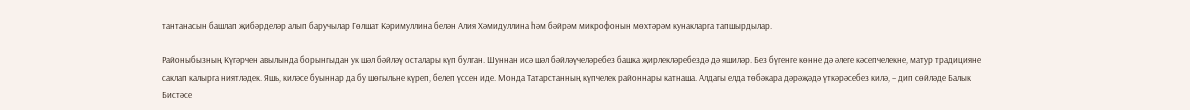тантанасын башлап җибәрделәр алып баручылар Гөлшат Кәримуллина белән Алия Хәмидуллина һәм бәйрәм микрофонын мөхтәрәм кунакларга тапшырдылар.

Районыбызның Күгәрчен авылында борынгыдан ук шәл бәйләү осталары күп булган. Шуннан исә шәл бәйләүчеләребез башка җирлекләребездә дә яшиләр. Без бүгенге көнне дә әлеге кәсепчелекне, матур традицияне саклап калырга ниятләдек. Яшь, киләсе буыннар да бу шөгыльне күреп, белеп үссен иде. Монда Татарстанның күпчелек районнары катнаша. Алдагы елда төбәкара дәрәҗәдә үткәрәсебез килә, – дип сөйләде Балык Бистәсе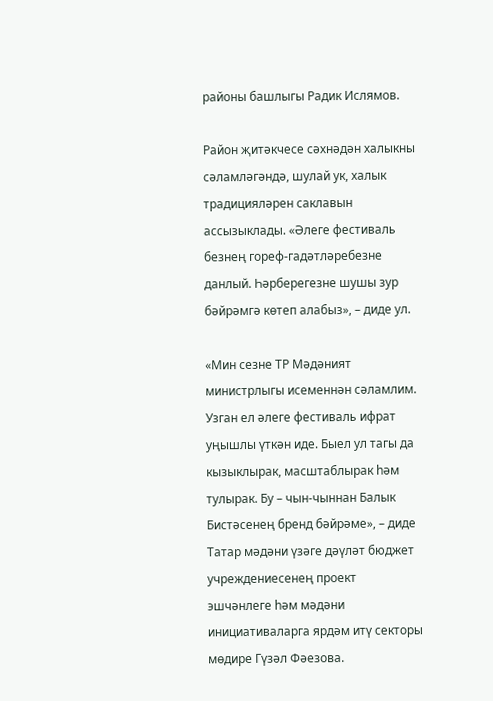районы башлыгы Радик Ислямов.

Район җитәкчесе сәхнәдән халыкны сәламләгәндә, шулай ук, халык традицияләрен саклавын ассызыклады. «Әлеге фестиваль безнең гореф-гадәтләребезне данлый. Һәрберегезне шушы зур бәйрәмгә көтеп алабыз», – диде ул.

«Мин сезне ТР Мәдәният министрлыгы исеменнән сәламлим. Узган ел әлеге фестиваль ифрат уңышлы үткән иде. Быел ул тагы да кызыклырак, масштаблырак һәм тулырак. Бу – чын-чыннан Балык Бистәсенең бренд бәйрәме», – диде Татар мәдәни үзәге дәүләт бюджет учреждениесенең проект эшчәнлеге һәм мәдәни инициативаларга ярдәм итү секторы мөдире Гүзәл Фәезова.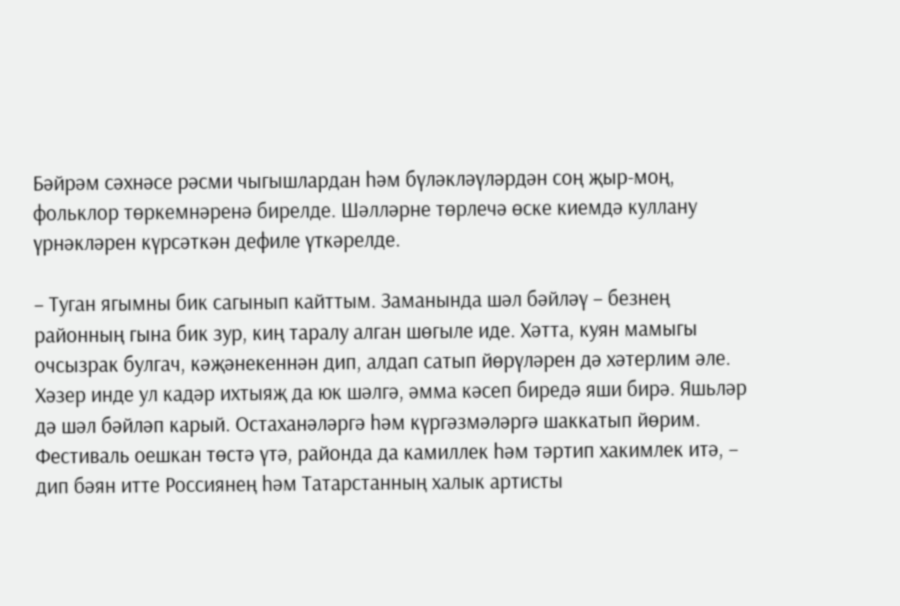Бәйрәм сәхнәсе рәсми чыгышлардан һәм бүләкләүләрдән соң җыр-моң, фольклор төркемнәренә бирелде. Шәлләрне төрлечә өске киемдә куллану үрнәкләрен күрсәткән дефиле үткәрелде.

– Туган ягымны бик сагынып кайттым. Заманында шәл бәйләү – безнең районның гына бик зур, киң таралу алган шөгыле иде. Хәтта, куян мамыгы очсызрак булгач, кәҗәнекеннән дип, алдап сатып йөрүләрен дә хәтерлим әле. Хәзер инде ул кадәр ихтыяҗ да юк шәлгә, әмма кәсеп биредә яши бирә. Яшьләр дә шәл бәйләп карый. Остаханәләргә һәм күргәзмәләргә шаккатып йөрим. Фестиваль оешкан төстә үтә, районда да камиллек һәм тәртип хакимлек итә, – дип бәян итте Россиянең һәм Татарстанның халык артисты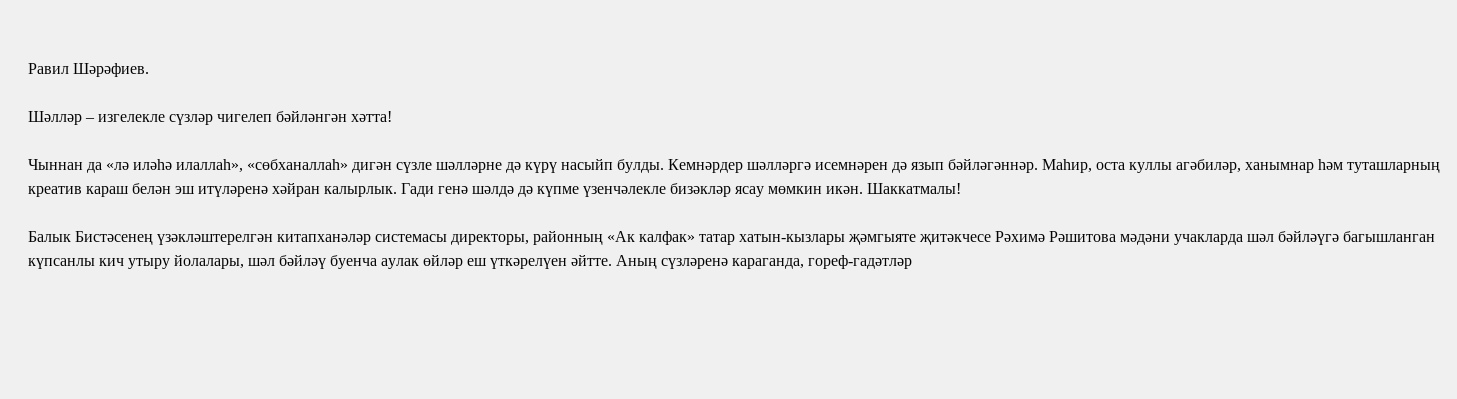Равил Шәрәфиев.

Шәлләр – изгелекле сүзләр чигелеп бәйләнгән хәтта!

Чыннан да «лә иләһә илаллаһ», «сөбханаллаһ» дигән сүзле шәлләрне дә күрү насыйп булды. Кемнәрдер шәлләргә исемнәрен дә язып бәйләгәннәр. Маһир, оста куллы агәбиләр, ханымнар һәм туташларның креатив караш белән эш итүләренә хәйран калырлык. Гади генә шәлдә дә күпме үзенчәлекле бизәкләр ясау мөмкин икән. Шаккатмалы!

Балык Бистәсенең үзәкләштерелгән китапханәләр системасы директоры, районның «Ак калфак» татар хатын-кызлары җәмгыяте җитәкчесе Рәхимә Рәшитова мәдәни учакларда шәл бәйләүгә багышланган күпсанлы кич утыру йолалары, шәл бәйләү буенча аулак өйләр еш үткәрелүен әйтте. Аның сүзләренә караганда, гореф-гадәтләр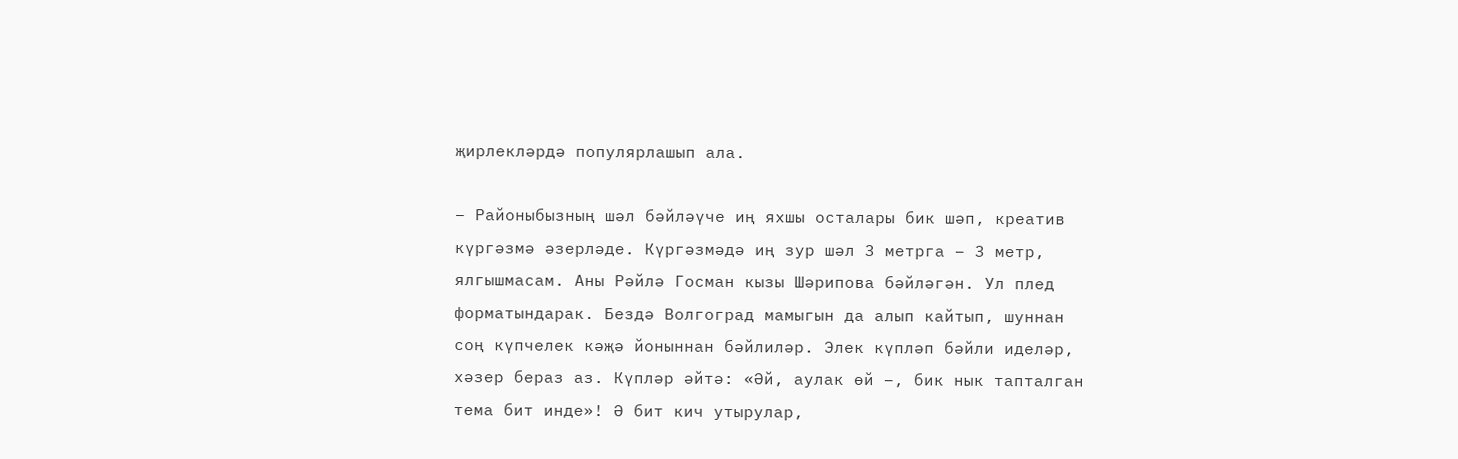җирлекләрдә популярлашып ала.

– Районыбызның шәл бәйләүче иң яхшы осталары бик шәп, креатив күргәзмә әзерләде. Күргәзмәдә иң зур шәл 3 метрга – 3 метр, ялгышмасам. Аны Рәйлә Госман кызы Шәрипова бәйләгән. Ул плед форматындарак. Бездә Волгоград мамыгын да алып кайтып, шуннан соң күпчелек кәҗә йоныннан бәйлиләр. Элек күпләп бәйли иделәр, хәзер бераз аз. Күпләр әйтә: «Әй, аулак өй –, бик нык тапталган тема бит инде»! Ә бит кич утырулар,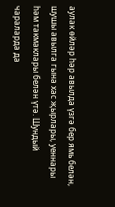аулак өйләр һәр авылда үзгә бер ямь белән, шушы авылга гына хас җырлары, уеннары һәм такмаклары белән үтә. Шундый чараларда да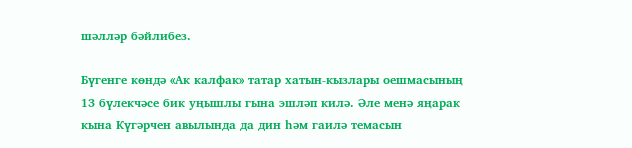шәлләр бәйлибез.

Бүгенге көндә «Ак калфак» татар хатын-кызлары оешмасының 13 бүлекчәсе бик уңышлы гына эшләп килә. Әле менә яңарак кына Күгәрчен авылында да дин һәм гаилә темасын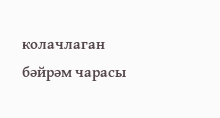колачлаган бәйрәм чарасы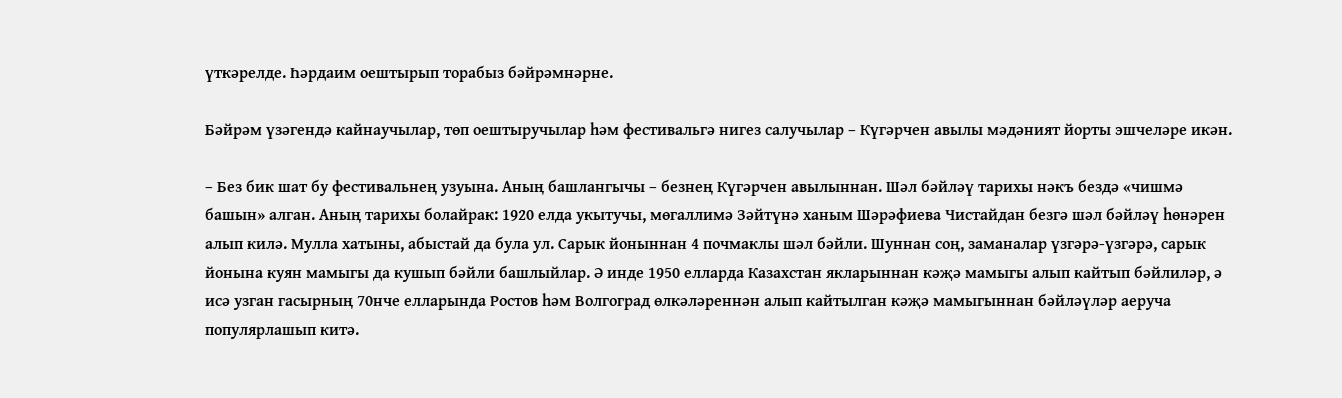үткәрелде. Һәрдаим оештырып торабыз бәйрәмнәрне.

Бәйрәм үзәгендә кайнаучылар, төп оештыручылар һәм фестивальгә нигез салучылар – Күгәрчен авылы мәдәният йорты эшчеләре икән.

– Без бик шат бу фестивальнең узуына. Аның башлангычы – безнең Күгәрчен авылыннан. Шәл бәйләү тарихы нәкъ бездә «чишмә башын» алган. Аның тарихы болайрак: 1920 елда укытучы, мөгаллимә Зәйтүнә ханым Шәрәфиева Чистайдан безгә шәл бәйләү һөнәрен алып килә. Мулла хатыны, абыстай да була ул. Сарык йоныннан 4 почмаклы шәл бәйли. Шуннан соң, заманалар үзгәрә-үзгәрә, сарык йонына куян мамыгы да кушып бәйли башлыйлар. Ә инде 1950 елларда Казахстан якларыннан кәҗә мамыгы алып кайтып бәйлиләр, ә исә узган гасырның 70нче елларында Ростов һәм Волгоград өлкәләреннән алып кайтылган кәҗә мамыгыннан бәйләүләр аеруча популярлашып китә.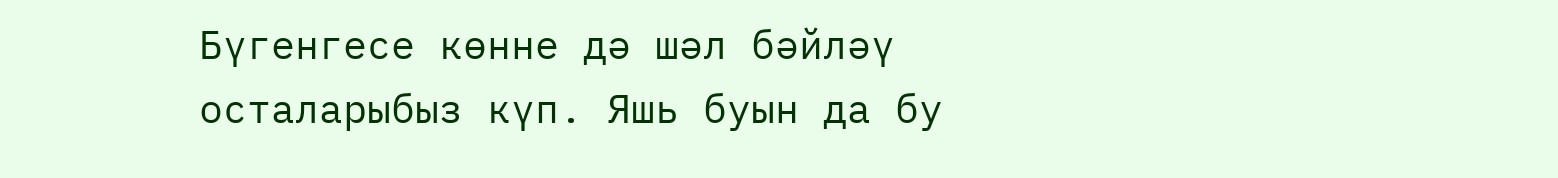Бүгенгесе көнне дә шәл бәйләү осталарыбыз күп. Яшь буын да бу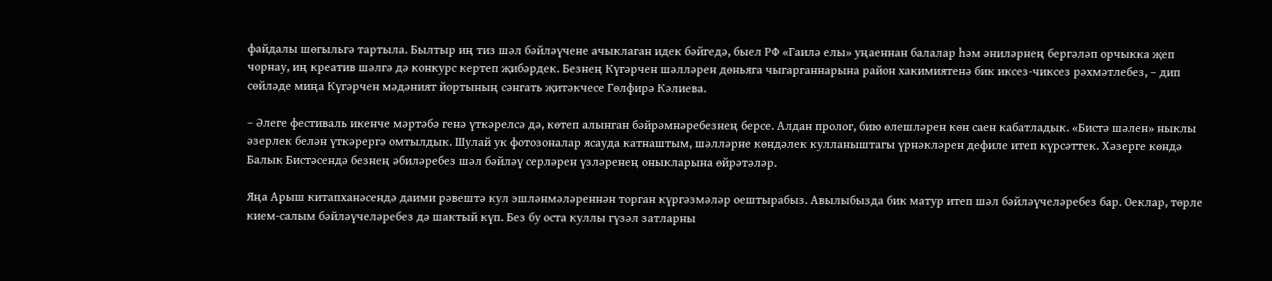файдалы шөгыльгә тартыла. Былтыр иң тиз шәл бәйләүчене ачыклаган идек бәйгедә, быел РФ «Гаилә елы» уңаеннан балалар һәм әниләрнең бергәләп орчыкка җеп чорнау, иң креатив шәлгә дә конкурс кертеп җибәрдек. Безнең Күгәрчен шәлләрен дөньяга чыгарганнарына район хакимиятенә бик иксез-чиксез рәхмәтлебез, – дип сөйләде миңа Күгәрчен мәдәният йортының сәнгать җитәкчесе Гөлфирә Кәлиева.

– Әлеге фестиваль икенче мәртәбә генә үткәрелсә дә, көтеп алынган бәйрәмнәребезнең берсе. Алдан пролог, бию өлешләрен көн саен кабатладык. «Бистә шәлен» ныклы әзерлек белән үткәрергә омтылдык. Шулай ук фотозоналар ясауда катнаштым, шәлләрне көндәлек кулланыштагы үрнәкләрен дефиле итеп күрсәттек. Хәзерге көндә Балык Бистәсендә безнең әбиләребез шәл бәйләү серләрен үзләренең оныкларына өйрәтәләр.

Яңа Арыш китапханәсендә даими рәвештә кул эшләнмәләреннән торган күргәзмәләр оештырабыз. Авылыбызда бик матур итеп шәл бәйләүчеләребез бар. Оеклар, төрле кием-салым бәйләүчеләребез дә шактый күп. Без бу оста куллы гүзәл затларны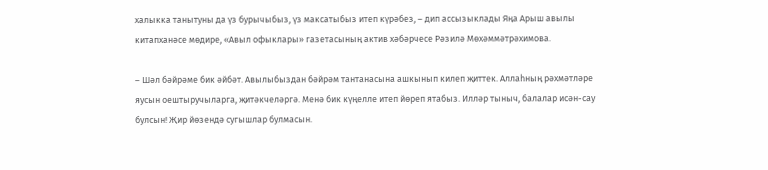халыкка танытуны да үз бурычыбыз, үз максатыбыз итеп күрәбез, – дип ассызыклады Яңа Арыш авылы китапханәсе мөдире, «Авыл офыклары» газетасының актив хәбәрчесе Рәзилә Мөхәммәтрәхимова.

– Шәл бәйрәме бик әйбәт. Авылыбыздан бәйрәм тантанасына ашкынып килеп җиттек. Аллаһның рәхмәтләре яусын оештыручыларга, җитәкчеләргә. Менә бик күңелле итеп йөреп ятабыз. Илләр тыныч, балалар исән-сау булсын! Җир йөзендә сугышлар булмасын.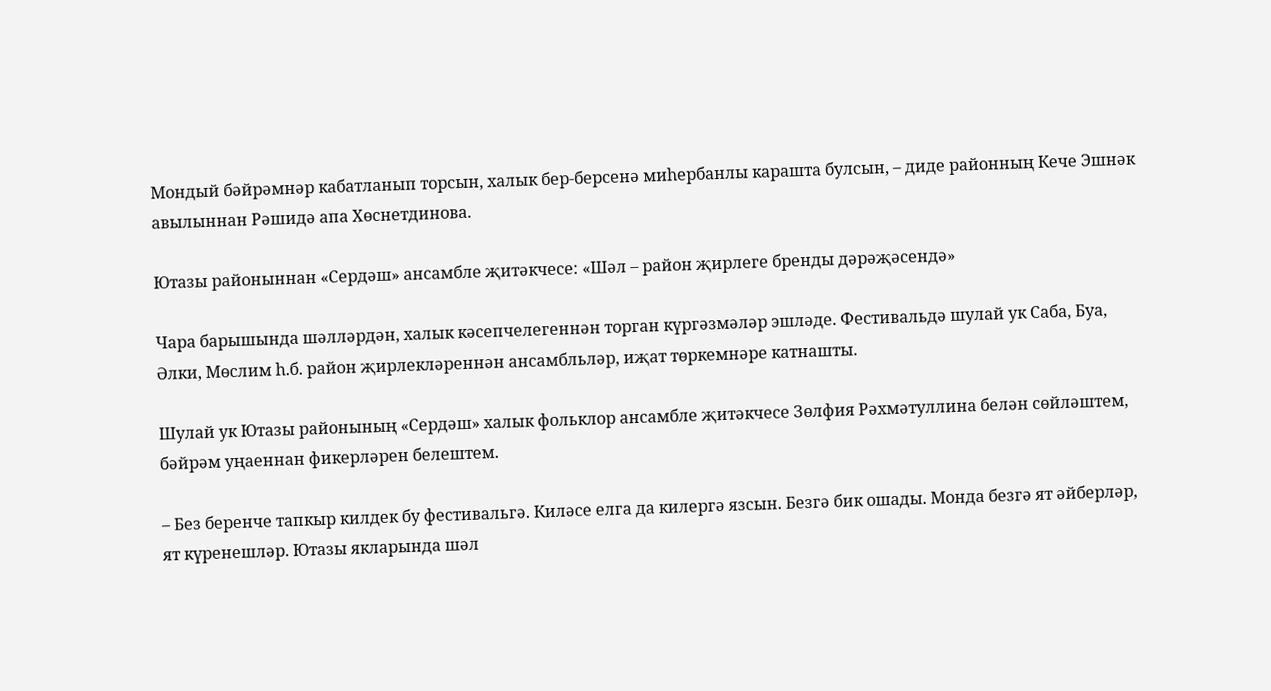Мондый бәйрәмнәр кабатланып торсын, халык бер-берсенә миһербанлы карашта булсын, – диде районның Кече Эшнәк авылыннан Рәшидә апа Хөснетдинова.

Ютазы районыннан «Сердәш» ансамбле җитәкчесе: «Шәл – район җирлеге бренды дәрәҗәсендә»

Чара барышында шәлләрдән, халык кәсепчелегеннән торган күргәзмәләр эшләде. Фестивальдә шулай ук Саба, Буа, Әлки, Мөслим һ.б. район җирлекләреннән ансамбльләр, иҗат төркемнәре катнашты.

Шулай ук Ютазы районының «Сердәш» халык фольклор ансамбле җитәкчесе Зөлфия Рәхмәтуллина белән сөйләштем, бәйрәм уңаеннан фикерләрен белештем.

– Без беренче тапкыр килдек бу фестивальгә. Киләсе елга да килергә язсын. Безгә бик ошады. Монда безгә ят әйберләр, ят күренешләр. Ютазы якларында шәл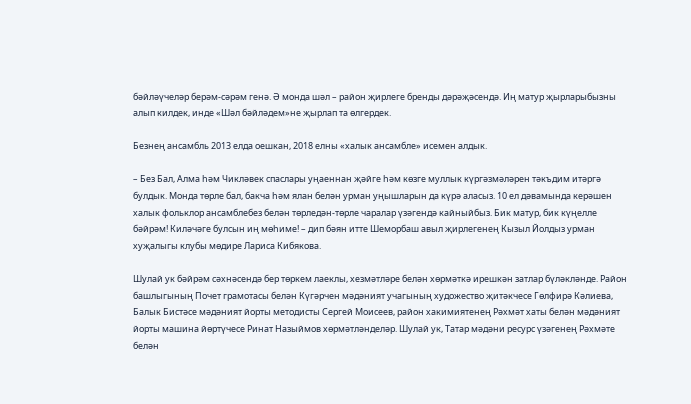бәйләүчеләр берәм-сәрәм генә. Ә монда шәл – район җирлеге бренды дәрәҗәсендә. Иң матур җырларыбызны алып килдек, инде «Шәл бәйләдем»не җырлап та өлгердек.

Безнең ансамбль 2013 елда оешкан, 2018 елны «халык ансамбле» исемен алдык.

– Без Бал, Алма һәм Чикләвек спаслары уңаеннан җәйге һәм көзге муллык күргәзмәләрен тәкъдим итәргә булдык. Монда төрле бал, бакча һәм ялан белән урман уңышларын да күрә аласыз. 10 ел дәвамында керәшен халык фольклор ансамблебез белән төрледән-төрле чаралар үзәгендә кайныйбыз. Бик матур, бик күңелле бәйрәм! Киләчәге булсын иң мөһиме! – дип бәян итте Шеморбаш авыл җирлегенең Кызыл Йолдыз урман хуҗалыгы клубы мөдире Лариса Кибякова.

Шулай ук бәйрәм сәхнәсендә бер төркем лаеклы, хезмәтләре белән хөрмәткә ирешкән затлар бүләкләнде. Район башлыгының Почет грамотасы белән Күгәрчен мәдәният учагының художество җитәкчесе Гөлфирә Кәлиева, Балык Бистәсе мәдәният йорты методисты Сергей Моисеев, район хакимиятенең Рәхмәт хаты белән мәдәният йорты машина йөртүчесе Ринат Назыймов хөрмәтләнделәр. Шулай ук, Татар мәдәни ресурс үзәгенең Рәхмәте белән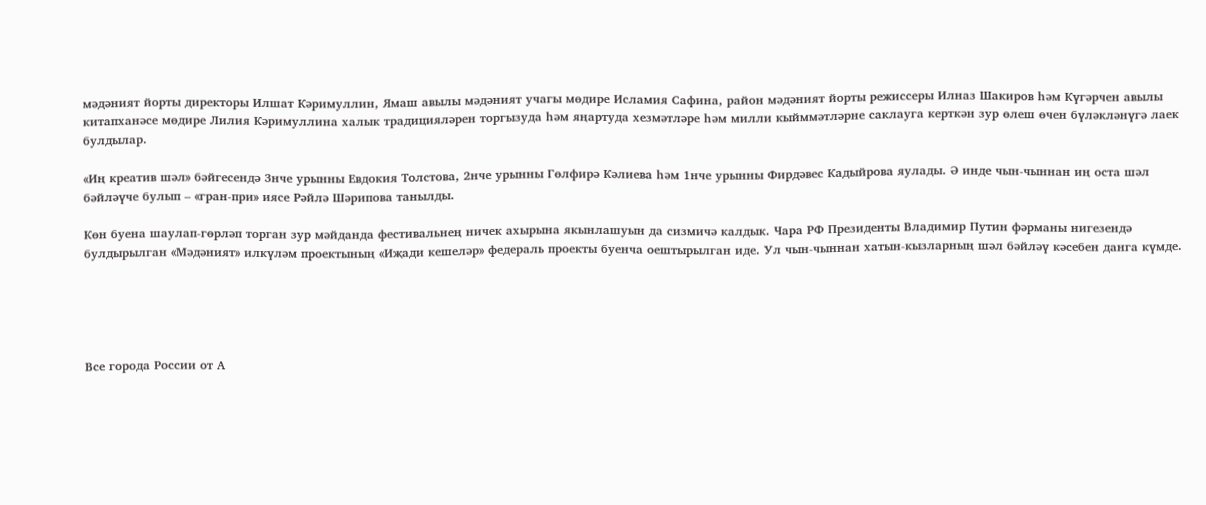мәдәният йорты директоры Илшат Кәримуллин, Ямаш авылы мәдәният учагы мөдире Исламия Сафина, район мәдәният йорты режиссеры Илназ Шакиров һәм Күгәрчен авылы китапханәсе мөдире Лилия Кәримуллина халык традицияләрен торгызуда һәм яңартуда хезмәтләре һәм милли кыйммәтләрне саклауга керткән зур өлеш өчен бүләкләнүгә лаек булдылар.

«Иң креатив шәл» бәйгесендә 3нче урынны Евдокия Толстова, 2нче урынны Гөлфирә Кәлиева һәм 1нче урынны Фирдәвес Кадыйрова яулады. Ә инде чын-чыннан иң оста шәл бәйләүче булып – «гран-при» иясе Рәйлә Шәрипова танылды.

Көн буена шаулап-гөрләп торган зур мәйданда фестивальнең ничек ахырына якынлашуын да сизмичә калдык. Чара РФ Президенты Владимир Путин фәрманы нигезендә булдырылган «Мәдәният» илкүләм проектының «Иҗади кешеләр» федераль проекты буенча оештырылган иде. Ул чын-чыннан хатын-кызларның шәл бәйләү кәсебен данга күмде.





Все города России от А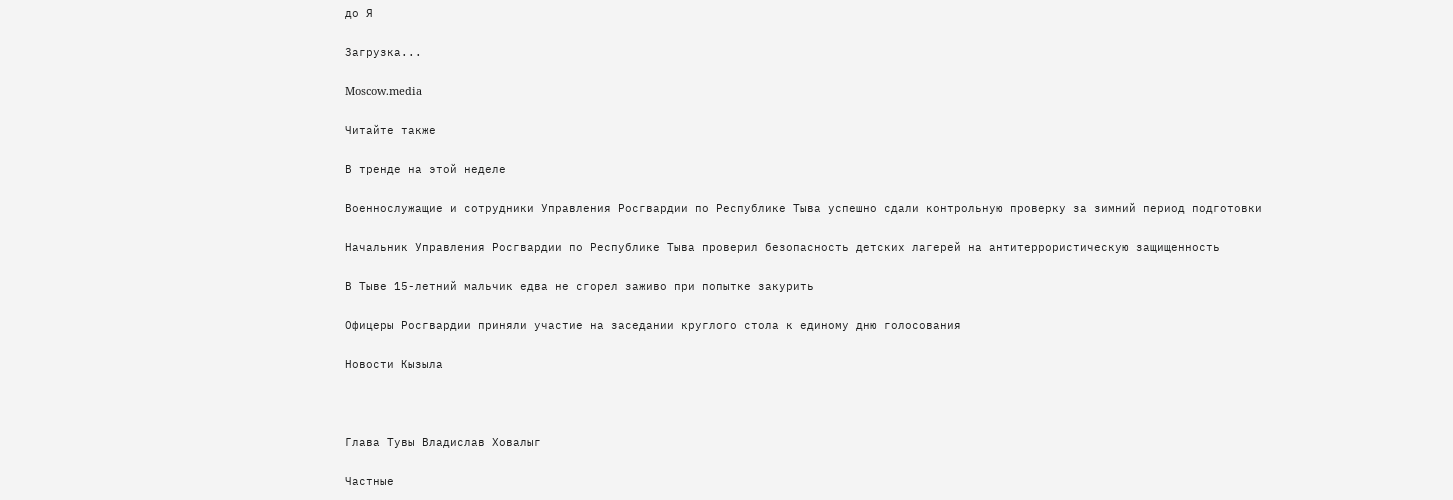до Я

Загрузка...

Moscow.media

Читайте также

В тренде на этой неделе

Военнослужащие и сотрудники Управления Росгвардии по Республике Тыва успешно сдали контрольную проверку за зимний период подготовки

Начальник Управления Росгвардии по Республике Тыва проверил безопасность детских лагерей на антитеррористическую защищенность

В Тыве 15-летний мальчик едва не сгорел заживо при попытке закурить

Офицеры Росгвардии приняли участие на заседании круглого стола к единому дню голосования

Новости Кызыла



Глава Тувы Владислав Ховалыг

Частные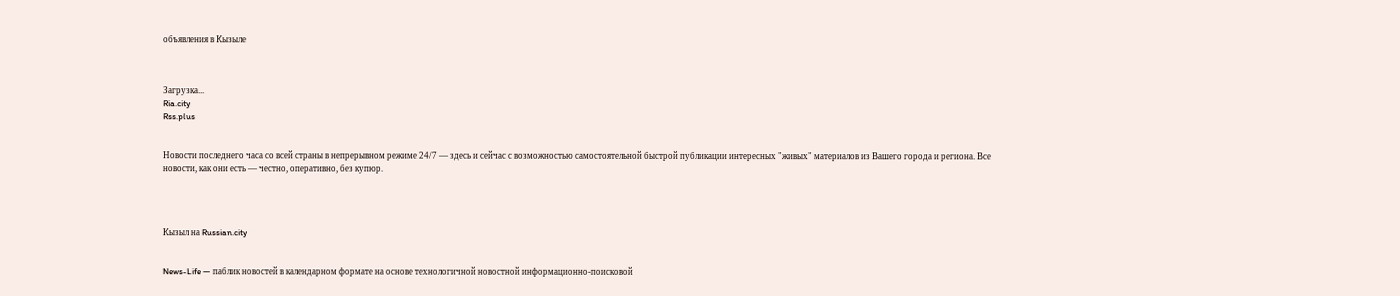объявления в Кызыле



Загрузка...
Ria.city
Rss.plus


Новости последнего часа со всей страны в непрерывном режиме 24/7 — здесь и сейчас с возможностью самостоятельной быстрой публикации интересных "живых" материалов из Вашего города и региона. Все новости, как они есть — честно, оперативно, без купюр.




Кызыл на Russian.city


News-Life — паблик новостей в календарном формате на основе технологичной новостной информационно-поисковой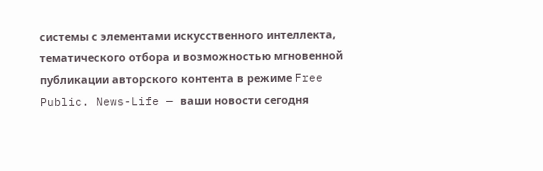системы с элементами искусственного интеллекта, тематического отбора и возможностью мгновенной публикации авторского контента в режиме Free Public. News-Life — ваши новости сегодня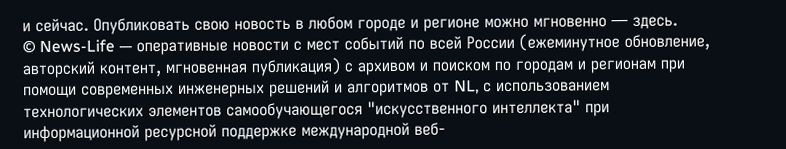и сейчас. Опубликовать свою новость в любом городе и регионе можно мгновенно — здесь.
© News-Life — оперативные новости с мест событий по всей России (ежеминутное обновление, авторский контент, мгновенная публикация) с архивом и поиском по городам и регионам при помощи современных инженерных решений и алгоритмов от NL, с использованием технологических элементов самообучающегося "искусственного интеллекта" при информационной ресурсной поддержке международной веб-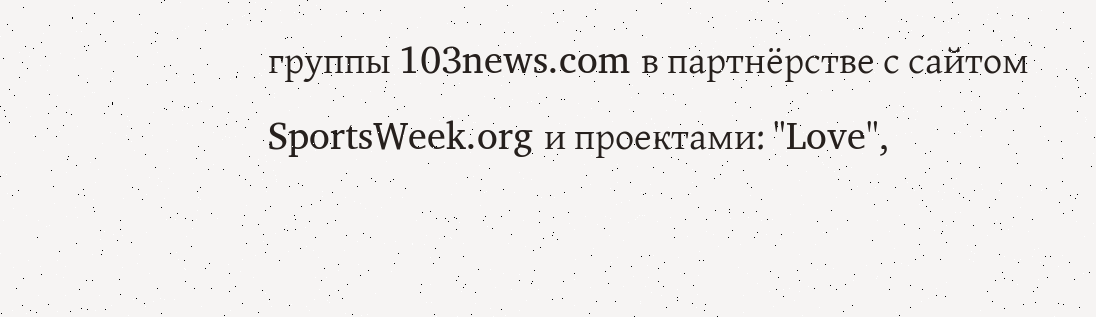группы 103news.com в партнёрстве с сайтом SportsWeek.org и проектами: "Love",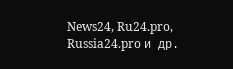News24, Ru24.pro, Russia24.pro и др.